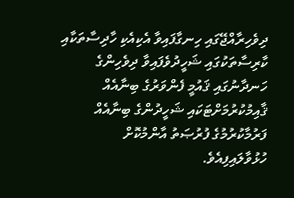ދިވެހިރާއްޖޭގައި ހިނގާފައިވާ އެކިއެކި ހާދިސާތަކާއި ކާރިސާތަކުގައި ޝަހީދުވެފައިވާ ދިވެހިންގެ ހަނދާނުގައި ޤައުމީ ފެންވަރުގެ ބިނާއެއް ޤާއިމުކުރުމަށްޓަކައި ޝަހީދުންގެ ބިނާއެއް ފަރުމާކުރުމުގެ ފުރުޞަތު އާންމުކޮށް ހުޅުވާލައިފިއެވެ.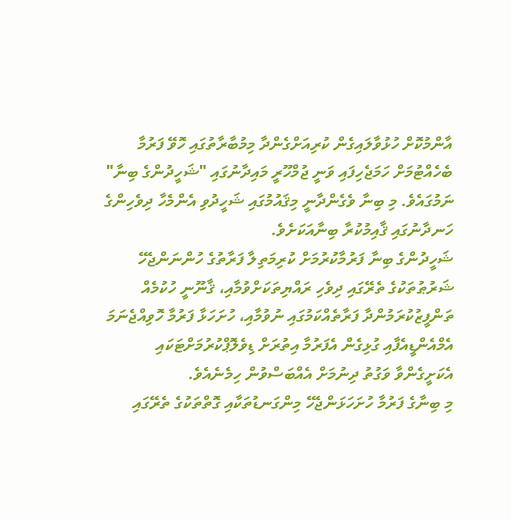އާންމުކޮށް ހުޅުވާލައިގެން ކުރިއަށްގެންދާ މިމުބާރާތުގައި ހޮވޭ ފަރުމާ ބެހެއްޓުމަށް ހަމަޖެހިފައި ވަނީ ޖުމްހޫރީ މައިދާނުގައި "ޝަހީދުންގެ ބިނާ" ނަމުގައެވެ. މި ބިނާ ވެގެންދާނީ މިޤައުމުގައި ޝަހީދުވި އެންމެހާ ދިވެހިންގެ ހަނދާނުގައި ޤާއިމުކުރާ ބިނާއަކަށެވެ.
ޝަހީދުންގެ ބިނާ ފަރުމާކުރުމަށް ކުރިމަތިލާ ފަރާތުގެ ހުންނަންޖެހޭ ޝަރުޠުތަކުގެ ތެރޭގައި ދިވެހި ރައްޔިތަކަށްވުމާއި، ޤާނޫނީ ހުކުމެއް ތަންފީޒުކުރަމުންދާ ފަރާތެއްކަމުގައި ނުވުމާއި، ހުށަހަޅާ ފަރުމާ ހޮވިއްޖެނަމަ އެމްއެންޑީއެފާއި ގުޅިގެން އެފަރުމާ އިތުރަށް ޑިވެލޮޕްކުރުމަށްޓަކައި އެކަށީގެންވާ ވަގުތު ދިނުމަށް އެއްބަސްވުން ހިމެނެއެވެ.
މި ބިނާގެ ފަރުމާ ހުށަހަޅަންޖެހޭ މިންގަނޑުތަކާއި ގޮތްތަކުގެ ތެރޭގައި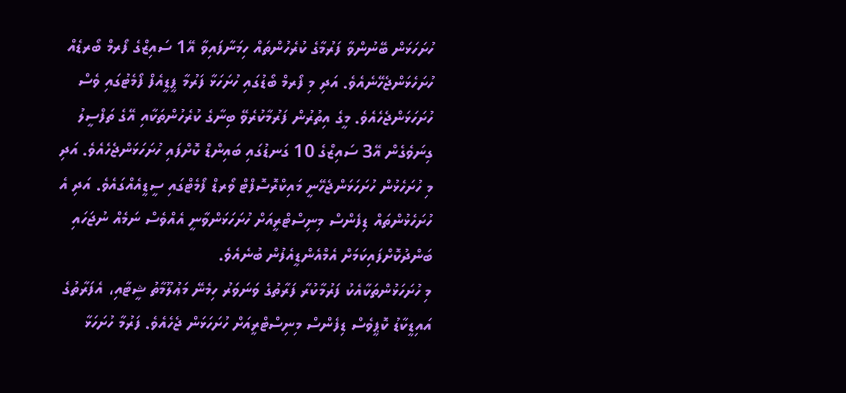ހުށަހަޅަން ބޭނުންވާ ފަރުމާގެ ކުރެހުންތައް ހިމަނާފައިވާ އޭ1 ސައިޒްގެ ފޯރމް ބޯރޑެއް ހުށަހެޅަންޖެހޭނެއެވެ. އަދި މި ފޯރމް ބޯޑުގައި ހުށަހަޅާ ފަރުމާ ޕީޑީއެފް ފޯމެޓުގައި ވެސް ހުށަހަޅަންޖެހެއެވެ. މީގެ އިތުރުން ފަރުމާކުރެވޭ ބިނާގެ ކުރެހުންތަކާއި އޭގެ ތަފްސީލު ގިނަވެގެން އޭ3 ސައިޒްގެ 10 ގަނޑުގައި ބައިންޑް ކޮށްފައި ހުށަހަޅަންޖެހެއެވެ. އަދި މި ހުށަހެޅުން ހުށަހަޅަންޖެހޭނީ މައިކްރޮސޮފްޓް ވޯރޑް ފޯމެޓްގައި ސީޑީއެއްގައެވެ. އަދި އެ ހުށަހެޅުންތައް ޑިފެންސް މިނިސްޓްރީއަށް ހުށަހަޅަންވާނީ އެއްވެސް ނަމެއް ނުޖަހައި ބަންދުކޮށްފައިކަމަށް އެމްއެންޑީއެފުން ބުނެއެވެ.
މި ހުށަހަޅުންތަކާއެކު ފަރުމާކުރާ ފަރާތުގެ ވަނަވަރު ހިމެނޭ މަޢުލޫމާތު ޝީޓާއި، އެފަރާތުގެ އައިޑީކާޑު ކޮޕީވެސް ޑިފެންސް މިނިސްޓްރީއަށް ހުށަހަޅަން ޖެހެއެވެ. ފަރުމާ ހުށަހަޅާ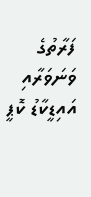ފަރާތުގެ ވަނަވަރާއި އައިޑީކާޑު ކޮޕީ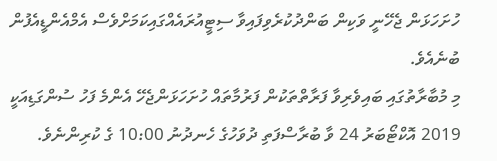ހުށަހަޅަން ޖެހޭނީ ވަކިން ބަންދުކުރެވިފައިވާ ސިޓީއުރައެއްގައިކަމަށްވެސް އެމްއެންޑީއެފުން ބުނެއެވެ.
މި މުބާރާތުގައި ބައިވެރިވާ ފަރާތްތަކުން ފަރުމާތައް ހުށަހަޅަންޖެހޭ އެންމެ ފަހު ސުންގަޑިއަކީ 2019 އޮކްޓޯބަރު 24 ވާ ބުރާސްފަތި ދުވަހުގެ ހެނދުނު 10:00 ގެ ކުރިންނެވެ.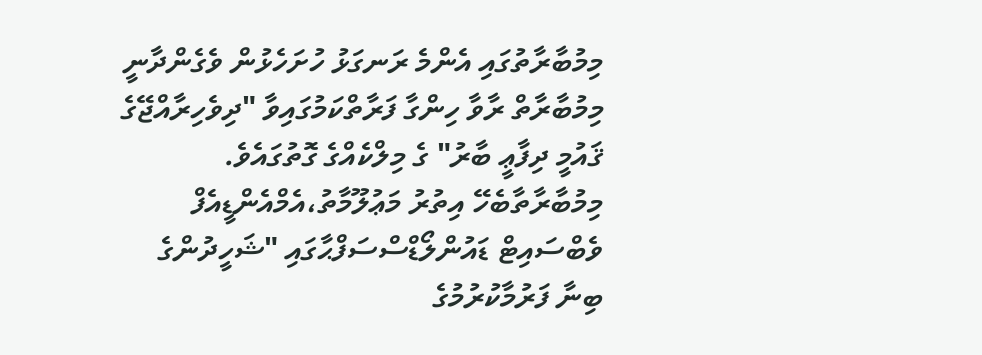މިމުބާރާތުގައި އެންމެ ރަނގަޅު ހުށަހެޅުން ވެގެންދާނީ މިމުބާރާތް ރާވާ ހިންގާ ފަރާތްކަމުގައިވާ "ދިވެހިރާއްޖޭގެ ޤައުމީ ދިފާޢީ ބާރު" ގެ މިލްކެއްގެ ގޮތުގައެވެ.
މިމުބާރާތާބެހޭ އިތުރު މަޢުލޫމާތު،އެމްއެންޑީއެފް ވެބްސައިޓް ޑައުންލޯޑްސްސަފްޙާގައި "ޝަހީދުންގެ ބިނާ ފަރުމާކުރުމުގެ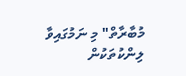މުބާރާތް" މި ނަމުގައިވާ ލިންކުތަކުން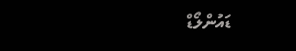ޑައުންލޯޑް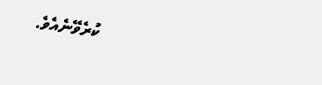ކުރެވޭނެއެވެ.